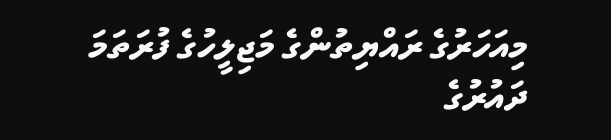މިއަހަރުގެ ރައްޔިތުންގެ މަޖިލީހުގެ ފުރަތަމަ ދައުރުގެ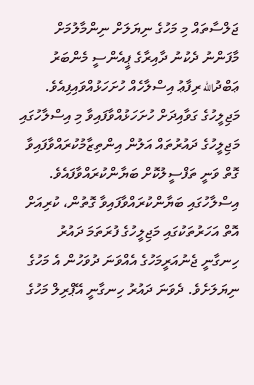ޖަލްސާތައް މި މަހުގެ ނިޔަލަށް ނިންމާލުމަށް މާފަންނު ދެކުނު ދާއިރާގެ ޕީއެންސީ މެންބަރު ޢަބްދުالله ރިފާޢު އިސްލާހެއް ހުށަހަޅުއްވައިފިއެވެ. މަޖިލީހުގެ ގަވާއިދަށް ހުށަހަޅުއްވާފައިވާ މި އިސްލާހުގައި މަޖިލީހުގެ ދައުރުތައް އަލުން އިންތިޒާމުކުރައްވާފައިވާ ގޮތް ވަނީ ތަފްސީލުކޮށް ބަޔާންކުރައްވާފައެވެ.
އިސްލާހުގައި ބަޔާންކުރައްވާފައިވާ ގޮތުން، ކުރިއަށް އޮތް އަހަރުތަކުގައި މަޖިލީހުގެ ފުރަތަމަ ދައުރު ހިނގާނީ ޖެނުއަރީމަހުގެ އެއްވަނަ ދުވަހުން އެ މަހުގެ ނިޔަލަށެވެ. ދެވަނަ ދައުރު ހިނގާނީ އޭޕްރިލް މަހުގެ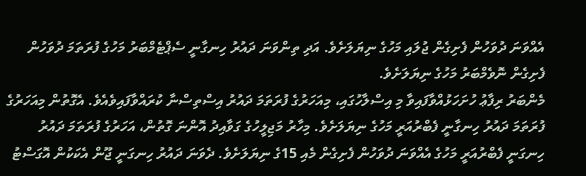އެއްވަނަ ދުވަހުން ފެށިގެން ޖުލައި މަހުގެ ނިޔަލަށެވެ. އަދި ތިންވަނަ ދައުރު ހިނގާނީ ސެޕްޓެމްބަރު މަހުގެ ފުރަތަމަ ދުވަހުން ފެށިގެން ނޮވެމްބަރު މަހުގެ ނިޔަލަށެވެ.
މެންބަރު ރިފާޢު ހުށަހަޅުއްވާފައިވާ މި އިސްލާހުގައި، މިއަހަރުގެ ފުރަތަމަ ދައުރު އިސްތިސްނާ ކުރައްވާފައިވެއެވެ. އެގޮތުން މިއަހަރުގެ ފުރަތަމަ ދައުރު ހިނގާނީ ފެބްރުއަރީ މަހުގެ ނިޔަލަށެވެ. މިހާރު މަޖިލީހުގެ ގަވާއިދު އޮންނަ ގޮތުން، އަހަރުގެ ފުރަތަމަ ދައުރު ހިނގަނީ ފެބްރުއަރީ މަހުގެ އެއްވަނަ ދުވަހުން ފެށިގެން މެއި 15ގެ ނިޔަލަށެވެ. ދެވަނަ ދައުރު ހިނގަނީ ޖޫން އެކަކުން އޮގަސްޓު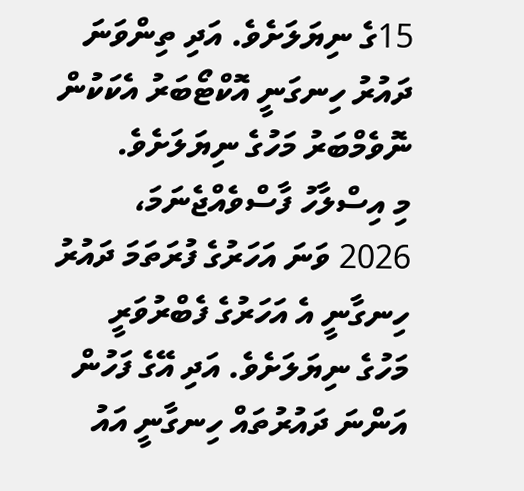15ގެ ނިޔަލަށެވެ. އަދި ތިންވަނަ ދައުރު ހިނގަނީ އޮކްޓޯބަރު އެކަކުން ނޮވެމްބަރު މަހުގެ ނިޔަލަށެވެ.
މި އިސްލާހު ފާސްވެއްޖެނަމަ، 2026 ވަނަ އަހަރުގެ ފުރަތަމަ ދައުރު ހިނގާނީ އެ އަހަރުގެ ފެބްރުވަރީ މަހުގެ ނިޔަލަށެވެ. އަދި އޭގެ ފަހުން އަންނަ ދައުރުތައް ހިނގާނީ އައު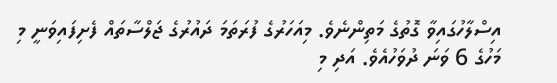އިސްލާހުގައިވާ ގޮތުގެ މަތިންނެވެ. މިއަހަރުގެ ފުރަތަމަ ދައުރުގެ ޖަލްސާތައް ފެށިފައިވަނީ މި މަހުގެ 6 ވަނަ ދުވަހުއެވެ. އަދި މި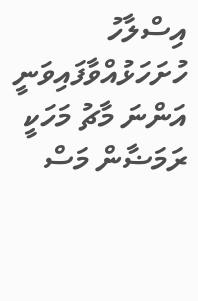އިސްލާހު ހުށަހަޅުއްވާފައިވަނީ އަންނަ މާޗު މަހަކީ ރަމަޟާން މަސް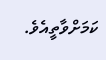ކަމަށްވާތީއެވެ.